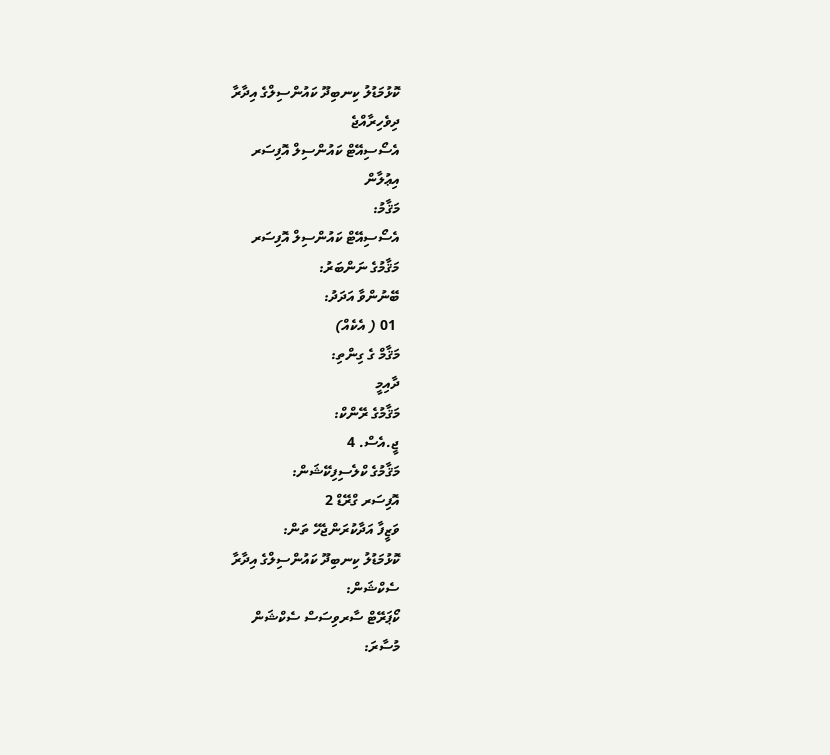ކޮޅުމަޑުލު ކިނބިދޫ ކައުންސިލްގެ އިދާރާ
ދިވެހިރާއްޖެ
އެސޯސިއޭޓް ކައުންސިލް އޮފިސަރ
އިޢުލާން
މަޤާމު:
އެސޯސިއޭޓް ކައުންސިލް އޮފިސަރ
މަޤާމުގެ ނަންބަރު:
ބޭނުންވާ އަދަދު:
 01 ( އެކެއް)
މަޤާމް ގެ ގިންތި:
ދާއިމީ
މަޤާމުގެ ރޭންކް:
ޖީ.އެސް. 4
މަޤާމުގެ ކްލެސިފިކޭޝަން:
އޮފިސަރ ގްރޭޑް 2
ވަޒީފާ އަދާކުރަންޖެހޭ ތަން:
ކޮޅުމަޑުލު ކިނބިދޫ ކައުންސިލްގެ އިދާރާ
ސެކްޝަން:
ކޯޕަރޭޓް ސާރވިސަސް ސެކްޝަން
މުސާރަ: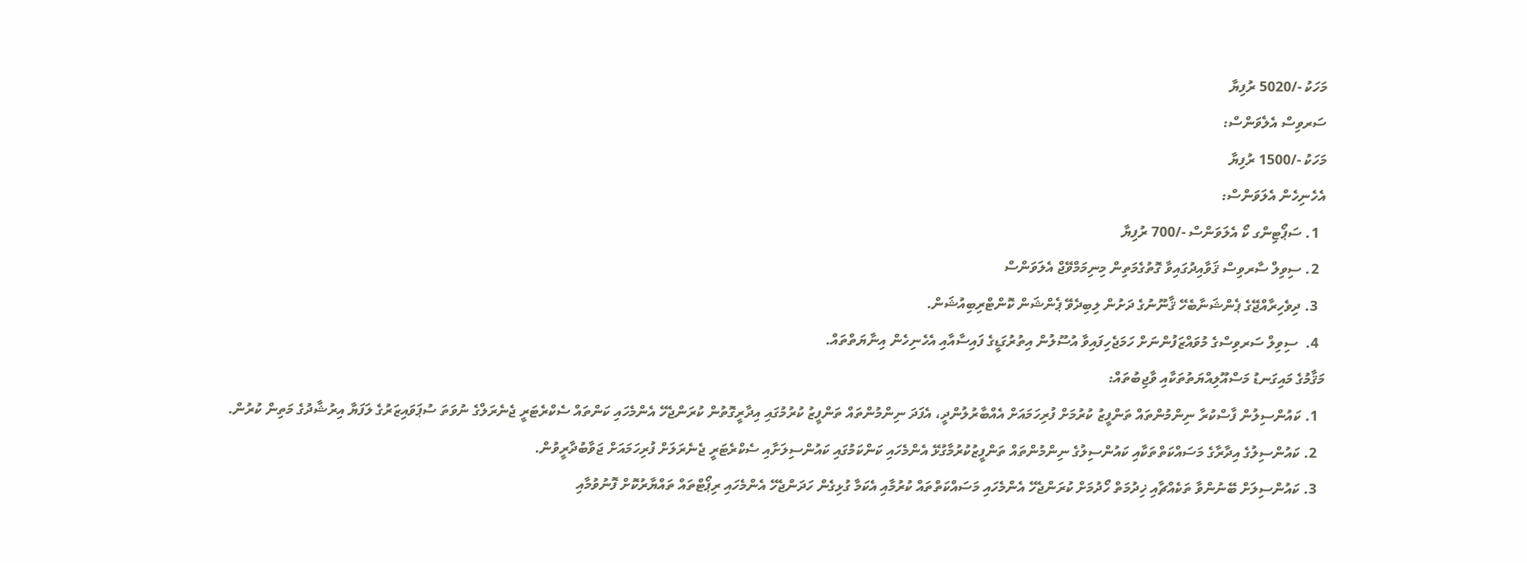މަހަކު -/5020 ރުފިޔާ
ސަރވިސް އެލެވަންސް:
މަހަކު -/1500 ރުފިޔާ
އެހެނިހެން އެލަވަންސް:
  1. ސަޕޯޓިންގ ކޯ އެލަވަންސް -/700 ރުފިޔާ
  2. ސިވިލް ސާރވިސް ޤަވާއިދުގައިވާ ގޮތުގެމަތިން މިނިމަމްވޭޖް އެލަވަންސް
  3. ދިވެހިރާއްޖޭގެ ޕެންޝަނާބެހޭ ޤާނޫނުގެ ދަށުން ލިބިދެވޭ ޕެންޝަން ކޮންޓްރިބިއުޝަން.
  4.  ސިވިލް ސަރވިސްގެ މުވައްޒަފުންނަށް ހަމަޖެހިފައިވާ އުސޫލުން އިތުރުގަޑީގެ ފައިސާއާއި އެހެނިހެން އިނާޔަތްތައް.
މަޤާމުގެ މައިގަނޑު މަސްއޫލިއްޔަތުތަކާއި ވާޖިބުތައް:
  1. ކައުންސިލުން ފާސްކުރާ ނިންމުންތައް ތަންފީޒު ކުރުމަށް ފުރިހަމައަށް އެއްބާރުލުންދީ، އެފަދަ ނިންމުންތައް ތަންފީޒު ކުރުމުގައި އިދާރީގޮތުން ކުރަންޖެހޭ އެންމެހައި ކަންތައް ސެކްރެޓަރީ ޖެނެރަލްގެ ނުވަތަ ސުޕަވައިޒަރުގެ ލަފަޔާ އިރުޝާދުގެ މަތިން ކުރުން.
  2. ކައުންސިލުގެ އިދާރާގެ މަސައްކަތްތަކާއި ކައުންސިލުގެ ނިންމުންތައް ތަންފީޒުކުރުމާގުޅޭ އެންމެހައި ކަންކަމުގައި ކައުންސިލަށާއި ސެކްރެޓަރީ ޖެނެރަލަށް ފުރިހަމައަށް ޖަވާބުދާރީވުން.
  3. ކައުންސިލަށް ބޭނުންވާ ތަކެއްޗާއި ޚިދުމަތް ހޯދުމަށް ކުރަންޖެހޭ އެންމެހައި މަސައްކަތްތައް ކުރުމާއި އެކަމާ ގުޅިގެން ހަދަންޖެހޭ އެންމެހައި ރިޕޯޓްތައް ތައްޔާރުކޮށް ފޮނުވުމާއި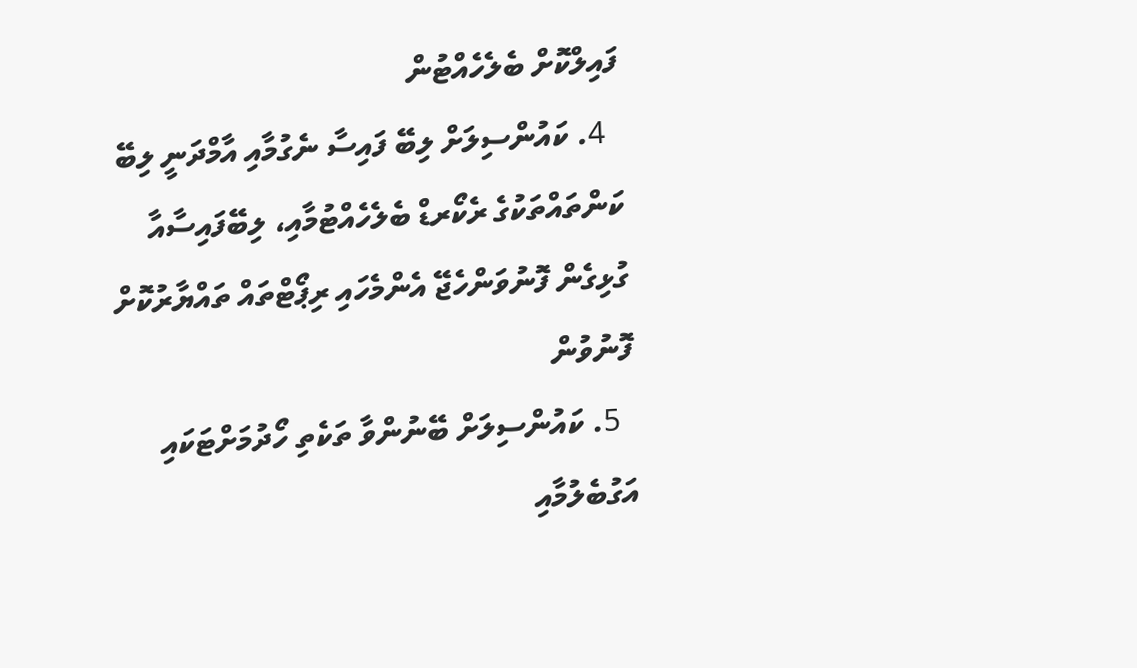ފައިލްކޮށް ބެލެހެއްޓުން
  4. ކައުންސިލަށް ލިބޭ ފައިސާ ނެގުމާއި އާމްދަނީ ލިބޭ ކަންތައްތަކުގެ ރެކޯރޑް ބެލެހެއްޓުމާއި، ލިބޭފައިސާއާ ގުޅިގެން ފޮނުވަންހެޖޭ އެންމެހައި ރިޕޯޓްތައް ތައްޔާރުކޮށް ފޮނުވުން
  5. ކައުންސިލަށް ބޭނުންވާ ތަކެތި ހޯދުމަށްޓަކައި އަގުބެލުމާއި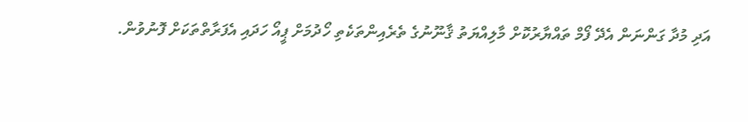އަދި މުދާ ގަންނަން އެދޭ ފޯމް ތައްޔާރުކޮށް މާލިއްޔަތު ޤާނޫނުގެ ތެރެއިންތަކެތި ހޯދުމަށް ޕީއޯ ހަދައި އެފަރާތްތަކަށް ފޮނުވުން.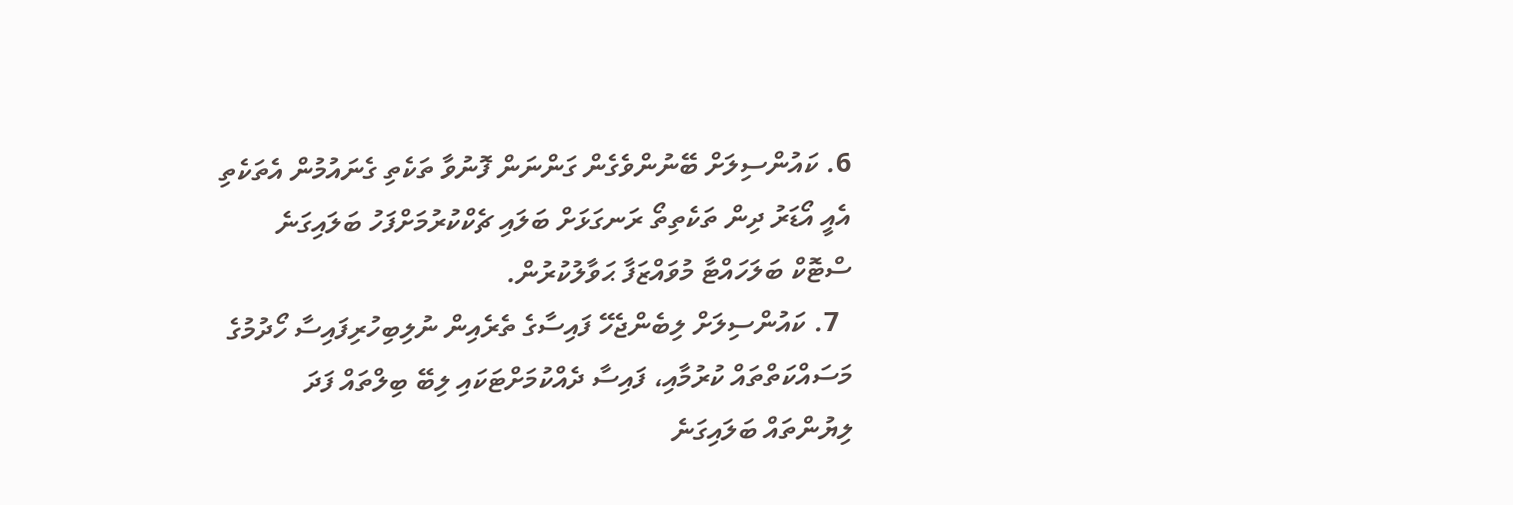6. ކައުންސިލަށް ބޭނުންވެގެން ގަންނަން ފޮނުވާ ތަކެތި ގެނައުމުން އެތަކެތި އެއީ އޯޑަރު ދިން ތަކެތިތޯ ރަނގަޅަށް ބަލައި ޗެކްކުރުމަށްފަހު ބަލައިގަނެ ސްޓޮކް ބަލަހައްޓާ މުވައްޒަފާ ޙަވާލުކުރުން.
  7. ކައުންސިލަށް ލިބެންޖެހޭ ފައިސާގެ ތެރެއިން ނުލިބިހުރިފައިސާ ހޯދުމުގެ މަސައްކަތްތައް ކުރުމާއި، ފައިސާ ދެއްކުމަށްޓަކައި ލިބޭ ބިލްތައް ފަދަ ލިޔުންތައް ބަލައިގަނެ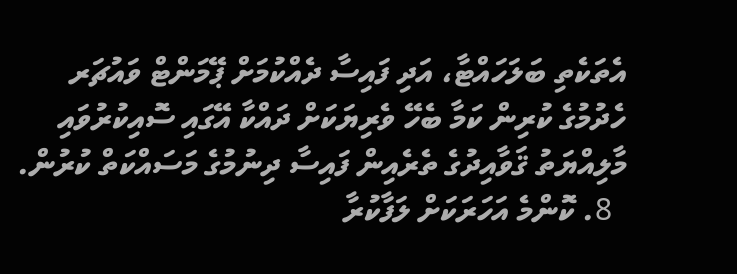އެތަކެތި ބަލަހައްޓާ، އަދި ފައިސާ ދެއްކުމަށް ޕޭމަންޓް ވައުޗަރ ހެދުމުގެ ކުރިން ކަމާ ބެހޭ ވެރިޔަކަށް ދައްކާ އޭގައި ސޮއިކުރުވައި މާލިއްޔަތު ޤަވާއިދުގެ ތެރެއިން ފައިސާ ދިނުމުގެ މަސައްކަތް ކުރުން.
  8. ކޮންމެ އަހަރަކަށް ލަފާކުރާ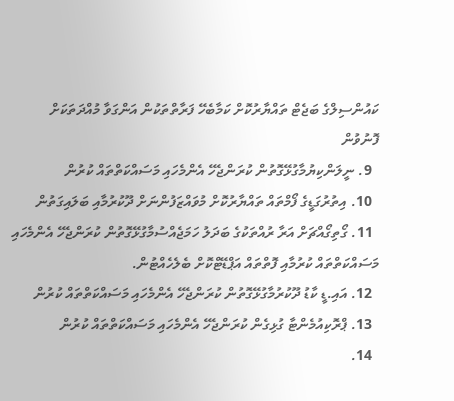ކައުންސިލްގެ ބަޖެޓް ތައްޔާރުކޮށް ކަމާބެހޭ ފަރާތްތަކުން އަންގަވާ މުއްދަތަކަށް ފޮނުވުން
  9. ނީލަންކިޔުމާގުޅޭގޮތުން ކުރަންޖެހޭ އެންމެހައި މަސައްކަތްތައް ކުރުން
  10. އިތުރުގަޑީގެ ފޯމްތައް ތައްޔާރުކޮށް މުވައްޒަފުންނަށް ދޫކުރުމާއި ބަލައިގަތުން
  11. ގޯތިގޯއްޗަށް އަރާ ރުއްތަކުގެ ބަދަލު ހަމަޖެއްސުމާގުޅޭގޮތުން ކުރަންޖެހޭ އެންމެހައި މަސައްކަތްތައް ކުރުމާއި ފޮތްތައް އަޕްޑޭޓްކޮށް ބެލެހެއްޓުން.
  12. އައި.ޑީ ކާޑު ދޫކުރުމާގުޅޭގޮތުން ކުރަންޖެހޭ އެންމެހައި މަސައްކަތްތައް ކުރުން
  13. ޕްރޮކިއުމެންޓާ ގުޅިގެން ކުރަންޖެހޭ އެންމެހައި މަސައްކަތްތައް ކުރުން
  14.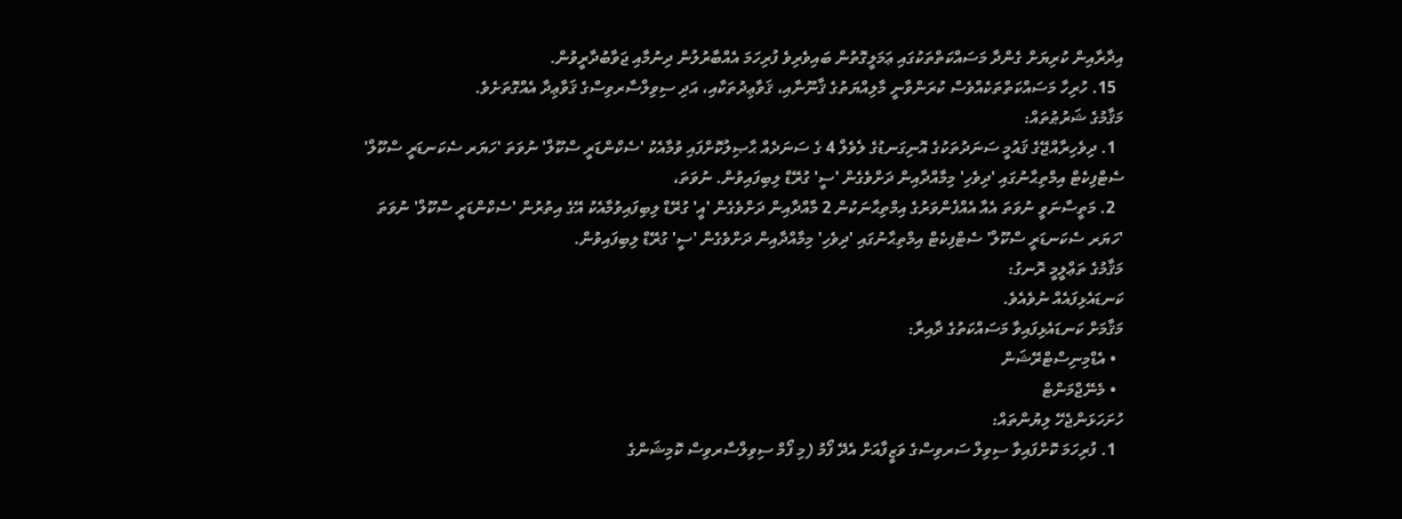އިދާރާއިން ކުރިޔަށް ގެންދާ މަސައްކަތްތަކުގައި ޢަމަލީގޮތުން ބައިވެރިވެ ފުރިހަމަ އެއްބާރުލުން ދިނުމާއި ޖަވާބުދާރީވުން.
  15. ހުރިހާ މަސައްކަތްތަކެއްވެސް ކުރަންވާނީ މާލިއްޔަތުގެ ޤާނޫނާއި، ޤަވާޢިދުތަކާއި، އަދި ސިވިލްސާރވިސްގެ ޤަވާޢިދާ އެއްގޮތަށެވެ.
މަޤާމުގެ ޝަރުޠުތައް:
  1. ދިވެހިރާއްޖޭގެ ޤައުމީ ސަނަދުތަކުގެ އޮނިގަނޑުގެ ލެވެލް 4 ގެ ސަނަދެއް ޙާޞިލުކޮށްފައި ވުމާއެކު 'ސެކްންޑަރީ ސްކޫލް' ނުވަތަ 'ހަޔަރ ސެކަނޑަރީ ސްކޫލް' ސެޓްފިކެޓް އިމްތިޙާނުގައި 'ދިވެހި' މިމާއްދާއިން ދަށްވެގެން 'ސީ' ގުރޭޑް ލިބިފައިވުން. ނުވަތަ،
  2. މަތީސާނަވީ ނުވަތަ އެއާ އެއްފެންވަރުގެ އިމްތިޙާނަކުން 2 މާއްދާއިން ދަށްވެގެން 'އީ' ގުރޭޑް ލިބިފައިވުމާއެކު އޭގެ އިތުރުން 'ސެކްންޑަރީ ސްކޫލް' ނުވަތަ 'ހަޔަރ ސެކަނޑަރީ ސްކޫލް' ސެޓްފިކެޓް އިމްތިޙާނުގައި 'ދިވެހި' މިމާއްދާއިން ދަށްވެގެން 'ސީ' ގުރޭޑް ލިބިފައިވުން.
މަޤާމުގެ ތަޢްލީމީ ރޮނގު:
ކަނޑައެޅިފައެއް ނުވެއެވެ.
މަޤާމަށް ކަނޑައެޅިފައިވާ މަސައްކަތުގެ ދާއިރާ:
  • އެޑްމިނިސްޓްރޭޝަން
  • މެނޭޖްމަންޓް
ހުށަހަޅަންޖެހޭ ލިޔުންތައް:
  1. ފުރިހަމަ ކޮށްފައިވާ ސިވިލް ސަރވިސްގެ ވަޒީފާއަށް އެދޭ ފޯމު (މި ފޯމް ސިވިލްސާރވިސް ކޮމިޝަންގެ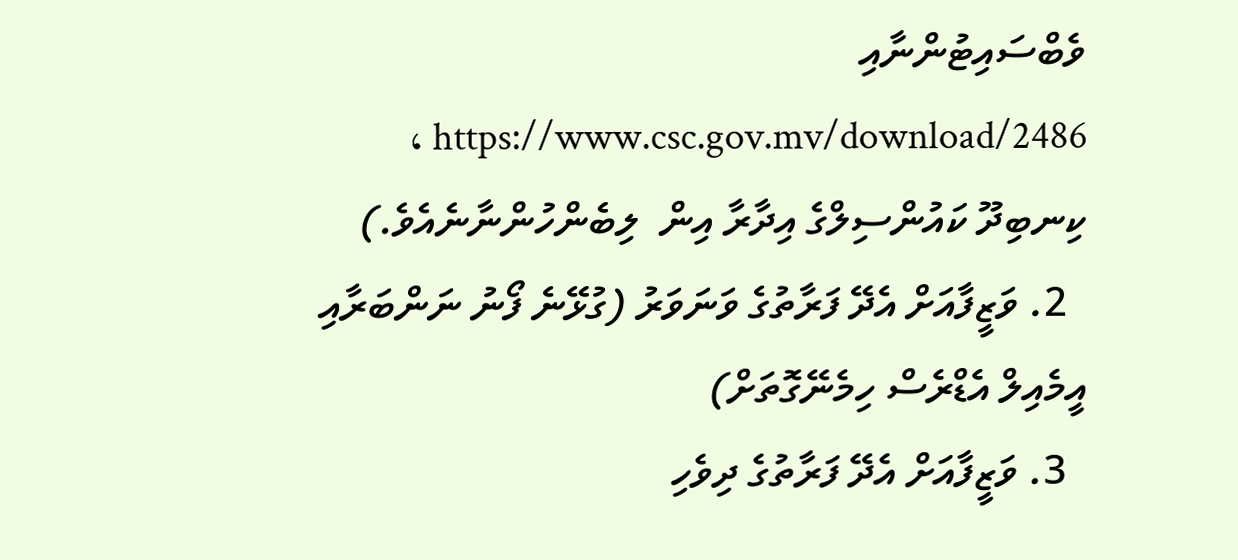ވެބްސައިޓުންނާއި https://www.csc.gov.mv/download/2486 ، ކިނބިދޫ ކައުންސިލްގެ އިދާރާ އިން  ލިބެންހުންނާނެއެވެ.)
  2. ވަޒީފާއަށް އެދޭ ފަރާތުގެ ވަނަވަރު (ގުޅޭނެ ފޯނު ނަންބަރާއި އީމެއިލް އެޑްރެސް ހިމެނޭގޮތަށް)
  3. ވަޒީފާއަށް އެދޭ ފަރާތުގެ ދިވެހި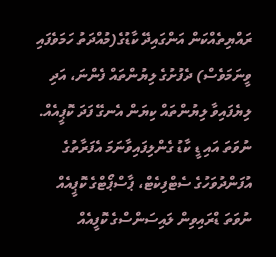ރައްޔިތެއްކަން އަންގައިދޭ ކާޑުގެ(މުއްދަތު ހަމަވެފައި ވީނަމަވެސް) ދެފުށުގެ ލިޔުންތައް ފެންނަ، އަދި ލިޔެފައިވާ ލިޔުންތައް ކިޔަން އެނގޭ ފަދަ ކޮޕީއެއް. ނުވަތަ އައި ޑީ ކާޑު ގެންލިފައިވާނަމަ އެފަރާތުގެ އުފަންދުވަހުގެ ސެޓްފިކެޓް، ޕާސްޕޯޓްގެ ކޮޕީއެއް ނުވަތަ ޑްރައިވިން ލައިސަންސްގެ ކޮފީއެއް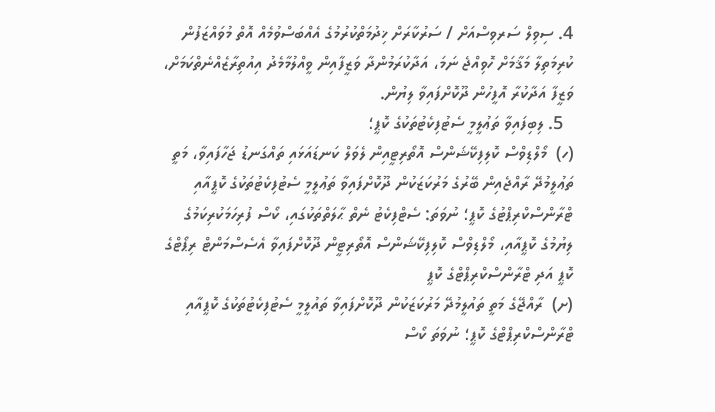4. ސިވިލް ސަރވިސްއަށް / ސަރުކާރަށް ޚިދުމަތްކުރުމުގެ އެއްބަސްވުމެއް އޮތް މުވައްޒަފުން ކުރިމަތިލާ މަޤާމަށް ހޮވިއްޖެ ނަމަ، އަދާކުރަމުންދާ ވަޒީފާއިން ވީއްލުމާމެދު އިއުތިރާޒެއްނެތްކަމަށް، ވަޒީފާ އަދާކުރާ އޮފީހުން ދޫކޮށްފައިވާ ލިޔުން.
  5. ލިބިފައިވާ ތަޢުލީމީ ސެޓުފިކެޓުތަކުގެ ކޮޕީ؛
(ހ)  މޯލްޑިވްސް ކޮލިފިކޭޝަންސް އޮތޯރިޓީއިން ލެވަލް ކަނޑައަޅައި ތައްގަނޑު ޖަހާފައިވާ، މަތީ ތަޢުލީމުދޭ ރާއްޖެއިން ބޭރުގެ މަރުކަޒަކުން ދޫކޮށްފައިވާ ތަޢުލީމީ ސެޓުފިކެޓުތަކުގެ ކޮޕީއާއި ޓްރާންސްކްރިޕްޓުގެ ކޮޕީ؛ ނުވަތަ: ސެޓްފިކެޓު ނެތް ޙާލަތްތަކުގައި، ކޯސް ފުރިހަމަކުރިކަމުގެ ލިޔުމުގެ ކޮޕީއާއި، މޯލްޑިވްސް ކޮލިފިކޭޝަންސް އޮތޯރިޓީން ދޫކޮށްފައިވާ އެސެސްމަންޓް ރިޕޯޓްގެ ކޮޕީ އަދި ޓްރާންސްކްރިޕްޓްގެ ކޮޕީ
(ށ)  ރާއްޖޭގެ މަތީ ތައުލީމުދޭ މަރުކަޒަކުން ދޫކޮށްފައިވާ ތައުލީމީ ސެޓުފިކެޓުތަކުގެ ކޮޕީއާއި ޓްރާންސްކްރިޕްޓްގެ ކޮޕީ؛ ނުވަތަ ކޯސް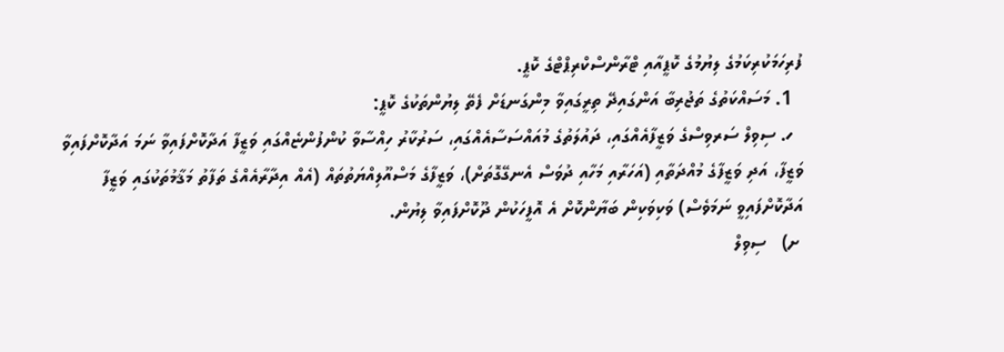ފުރިހަމަކުރިކަމުގެ ލިޔުމުގެ ކޮޕީއާއި ޓްރާންސްކްރިޕްޓްގެ ކޮޕީ.
  1. މަސައްކަތުގެ ތަޖުރިބާ އަންގައިދޭ ތިރީގައިވާ މިންގަނޑަށް ފެތޭ ލިޔުންތަކުގެ ކޮޕީ:
  ހ. ސިވިލް ސަރވިސްގެ ވަޒީފާއެއްގައި، ދައުލަތުގެ މުއައްސަސާއެއްގައި، ސަރުކާރު ހިއްސާވާ ކުންފުންޏެއްގައި ވަޒީފާ އަދާކޮށްފައިވާ ނަމަ އަދާކޮށްފައިވާ ވަޒީފާ، އަދި ވަޒީފާގެ މުއްދަތާއި (އަހަރާއި މަހާއި ދުވަސް އެނގޭގޮތަށް)، ވަޒީފާގެ މަސްއޫލިއްޔަތުތައް (އެއް އިދާރާއެއްގެ ތަފާތު މަޤާމުތަކުގައި ވަޒީފާ އަދާކޮށްފައިވީ ނަމަވެސް) ވަކިވަކިން ބަޔާންކޮށް އެ އޮފީހަކުން ދޫކޮށްފައިވާ ލިޔުން.
 ށ)   ސިވިލް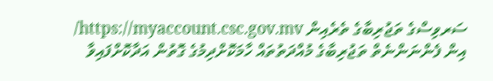ސަރވިސްގެ ތަޖުރިބާގެ ތެރެއިން https://myaccount.csc.gov.mv/ އިން ފެންނަންނެތް ތަޖުރިބާގެ މުއްދަތުތައް ހާމަކޮށްދިމުގެ ގޮތުން އަދާކޮށްފައިވާ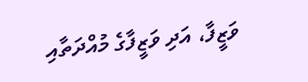ވަޒީފާ، އަދި ވަޒީފާގެ މުއްދަތާއި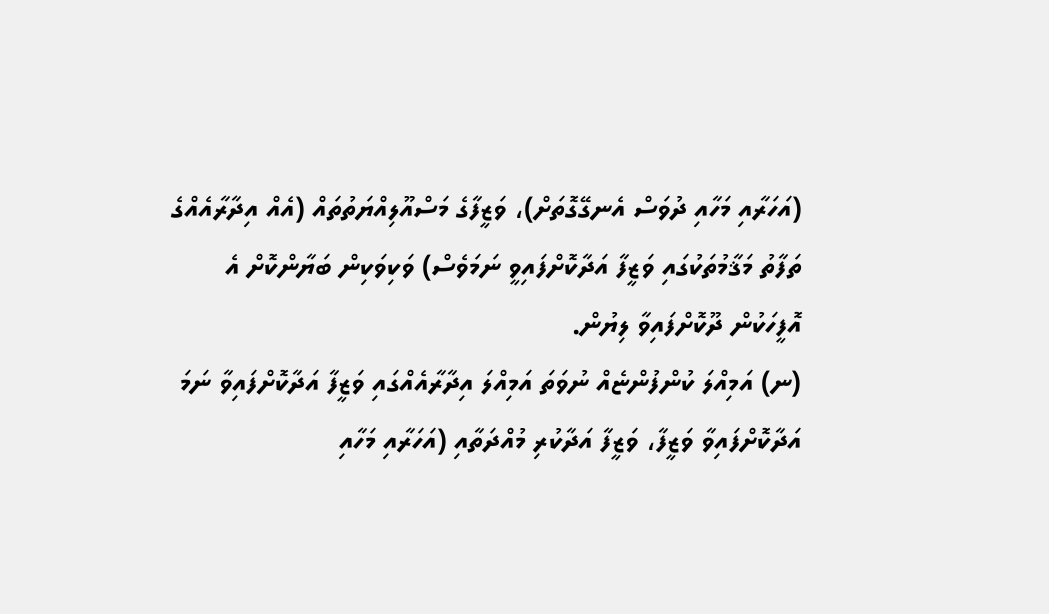(އަހަރާއި މަހާއި ދުވަސް އެނގޭގޮތަށް)، ވަޒީފާގެ މަސްއޫލިއްޔަތުތައް (އެއް އިދާރާއެއްގެ ތަފާތު މަޤާމުތަކުގައި ވަޒީފާ އަދާކޮށްފައިވީ ނަމަވެސް) ވަކިވަކިން ބަޔާންކޮށް އެ އޮފީހަކުން ދޫކޮށްފައިވާ ލިޔުން.
(ނ) އަމިއްލަ ކުންފުންޏެއް ނުވަތަ އަމިއްލަ އިދާރާއެއްގައި ވަޒީފާ އަދާކޮށްފައިވާ ނަމަ އަދާކޮށްފައިވާ ވަޒީފާ، ވަޒީފާ އަދާކުރި މުއްދަތާއި (އަހަރާއި މަހާއި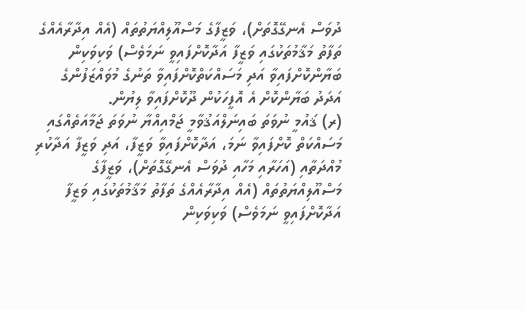ދުވަސް އެނގޭގޮތަށް)، ވަޒީފާގެ މަސްއޫލިއްޔަތުތައް (އެއް އިދާރާއެއްގެ ތަފާތު މަޤާމުތަކުގައި ވަޒީފާ އަދާކޮށްފައިވީ ނަމަވެސް) ވަކިވަކިން ބަޔާންކޮށްފައިވާ އަދި މަސައްކަތްކޮށްފައިވާ ތަނުގެ މުވައްޒަފުންގެ އަދަދު ބަޔާންކޮށް އެ އޮފީހަކުން ދޫކޮށްފައިވާ ލިޔުން.
(ރ) ޤައުމީ ނުވަތަ ބައިނަލްއަޤުވާމީ ޖަމްއިއްޔާ ނުވަތަ ޖަމާއަތެއްގައި މަސައްކަތް ކޮށްފައިވާ ނަމަ، އަދާކޮށްފައިވާ ވަޒީފާ، އަދި ވަޒީފާ އަދާކުރި މުއްދަތާއި (އަހަރާއި މަހާއި ދުވަސް އެނގޭގޮތަށް)، ވަޒީފާގެ މަސްއޫލިއްޔަތުތައް (އެއް އިދާރާއެއްގެ ތަފާތު މަޤާމުތަކުގައި ވަޒީފާ އަދާކޮށްފައިވީ ނަމަވެސް) ވަކިވަކިން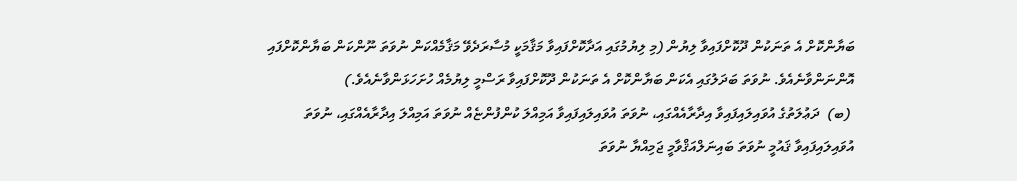ބަޔާންކޮށް އެ ތަނަކުން ދޫކޮށްފައިވާ ލިޔުން (މި ލިޔުމުގައި އަދާކޮށްފައިވާ މަޤާމަކީ މުސާރަދެވޭ މަޤާމެއްކަން ނުވަތަ ނޫންކަން ބަޔާންކޮށްފައި އޮންނަންވާނެއެވެ. ނުވަތަ ބަދަލުގައި އެކަން ބަޔާންކޮށް އެ ތަނަކުން ދޫކޮށްފައިވާ ރަސްމީ ލިޔުމެއް ހުށަހަޅަންވާނެއެވެ.)
 (ބ)  ދަޢުލަތުގެ އުވައިލައިފައިވާ އިދާރާއެއްގައި، ނުވަތަ އުވައިލައިފައިވާ އަމިއްލަ ކުންފުންޏެއް ނުވަތަ އަމިއްލަ އިދާރާއެއްގައި، ނުވަތަ އުވައިލައިފައިވާ ޤައުމީ ނުވަތަ ބައިނަލްއަޤްވާމީ ޖަމިއްޔާ ނުވަތަ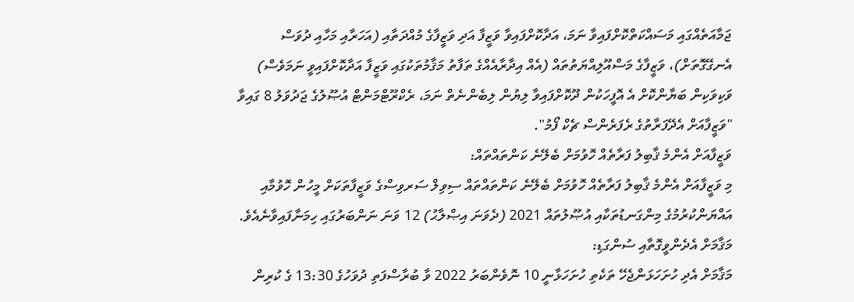ޖަމާއަތެއްގައި މަސައްކަތްކޮށްފައިވާ ނަމަ، އަދާކޮށްފައިވާ ވަޒީފާ އަދި ވަޒީފާގެ މުއްދަތާއި (އަހަރާއި މަހާއި ދުވަސް އެނގޭގޮތަށް)، ވަޒީފާގެ މަސްއޫލިއްޔަތުތައް (އެއް އިދާރާއެއްގެ ތަފާތު މަޤާމުތަކުގައި ވަޒީފާ އަދާކޮށްފައިވީ ނަމަވެސް) ވަކިވަކިން ބަޔާންކޮށް އެ އޮފީހަކުން ދޫކޮށްފައިވާ ލިޔުން ލިބެންނެތް ނަމަ، ރެކްރޫޓްމަންޓް އުޞޫލުގެ ޖަދުވަލު 8 ގައިވާ "ވަޒީފާއަށް އެދޭފަރާތުގެ ރެފަރެންސް ޗެކް ފޯމު".
ވަޒީފާއަށް އެންމެ ޤާބިލު ފަރާތެއް ހޮވުމަށް ބެލޭނެ ކަންތައްތައް:
މި ވަޒީފާއަށް އެންމެ ޤާބިލު ފަރާތެއް ހޮވުމަށް ބެލޭނެ ކަންތައްތައް ސިވިލް ސަރވިސްގެ ވަޒީފާތަކަށް މީހުން ހޮވުމާއި އައްޔަންކުރުމުގެ މިންގަނޑުތަކާއި އުޞޫލުތައް 2021 (ދެވަނަ އިޞްލާޙު) 12 ވަނަ ނަންބަރުގައި ހިމަނާފައިވާނެއެވެ.
މަޤާމަށް އެދެންވީގޮތާއި ސުންގަޑި:
މަޤާމަށް އެދި ހުށަހަޅަންޖެހޭ ތަކެތި ހުށަހަޅާނީ 10 ނޮވެންބަރު 2022 ވާ ބުރާސްފަތި ދުވަހުގެ 13:30 ގެ ކުރިން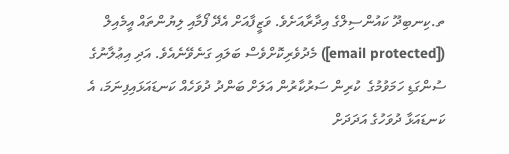ތ.ކިނބިދޫ ކައުންސިލްގެ އިދާރާއަށެވެ. ވަޒީފާއަށް އެދޭ ފޯމާއި ލިޔުންތައް އީމެއިލް ([email protected]) މެދުވެރިކޮށްވެސް ބަލައި ގަނެވޭނެއެވެ. އަދި އިޢުލާނުގެ ސުންގަޑި ހަމަވުމުގެ  ކުރިން ސަރުކާރުން އަލަށް ބަންދު ދުވަހެއް ކަނޑައަޅައިފިނަމަ، އެ ކަނޑައަޅާ ދުވަހުގެ އަދަދަށް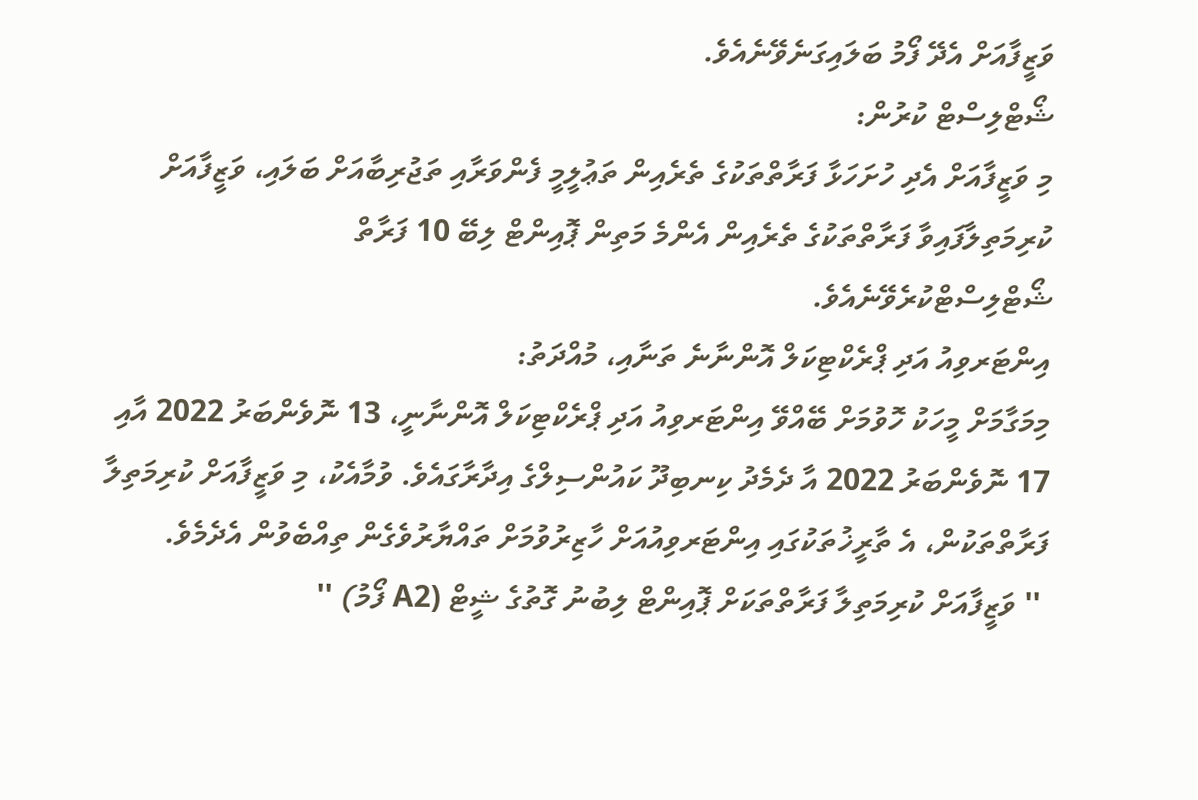ވަޒީފާއަށް އެދޭ ފޯމު ބަލައިގަނެވޭނެއެވެ.
ޝޯޓްލިސްޓް ކުރުން:
މި ވަޒީފާއަށް އެދި ހުށަހަޅާ ފަރާތްތަކުގެ ތެރެއިން ތަޢުލީމީ ފެންވަރާއި ތަޖުރިބާއަށް ބަލައި، ވަޒީފާއަށް ކުރިމަތިލާފައިވާ ފަރާތްތަކުގެ ތެރެއިން އެންމެ މަތިން ޕޮއިންޓް ލިބޭ 10 ފަރާތް ޝޯޓްލިސްޓްކުރެވޭނެއެވެ.
އިންޓަރވިއު އަދި ޕްރެކްޓިކަލް އޮންނާނެ ތަނާއި، މުއްދަތު:
މިމަގާމަށް މީހަކު ހޮވުމަށް ބޭއްވޭ އިންޓަރވިއު އަދި ޕްރެކްޓިކަލް އޮންނާނީ، 13 ނޮވެންބަރު 2022 އާއި 17 ނޮވެންބަރު 2022 އާ ދެމެދު ކިނބިދޫ ކައުންސިލްގެ އިދާރާގައެވެ. ވުމާއެކު، މި ވަޒީފާއަށް ކުރިމަތިލާ ފަރާތްތަކުން، އެ ތާރީޚުތަކުގައި އިންޓަރވިއުއަށް ހާޒިރުވުމަށް ތައްޔާރުވެގެން ތިއްބެވުން އެދެމެވެ.
 '' ވަޒީފާއަށް ކުރިމަތިލާ ފަރާތްތަކަށް ޕޮއިންޓް ލިބުނު ގޮތުގެ ޝީޓް (A2 ފޯމު) ''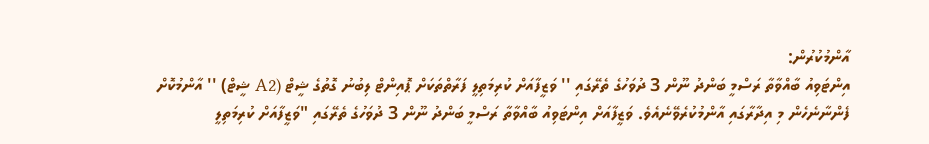އާންމުކުރުން:
އިންޓަވިއު ބާއްވާތާ ރަސްމީ ބަންދު ނޫން 3 ދުވަހުގެ ތެރޭގައި '' ވަޒީފާއަށް ކުރިމަތިލީ ފަރާތްތަކަށް ޕޮއިންޓް ލިބުނު ގޮތުގެ ޝީޓް (A2 ޝީޓް) '' އާންމުކޮށް ފެންނާނެހެން މި އިދާރާގައި އާންމުކުރެވޭނެއެވެ. ވަޒީފާއަށް އިންޓަވިއު ބާއްވާތާ ރަސްމީ ބަންދު ނޫން 3 ދުވަހުގެ ތެރޭގައި "ވަޒީފާއަށް ކުރިމަތިލީ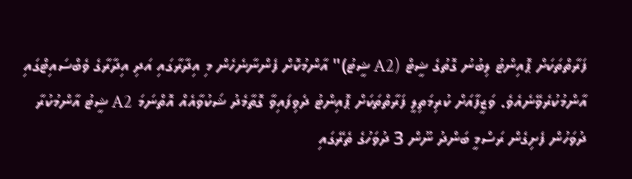ފަރާތްތަކަށް ޕޮއިންޓު ލިބުނު ގޮތުގެ ޝީޓް (A2 ޝީޓު)" އާންމުކޮށް ފެންނާނެހެން މި އިދާރާގައި އަދި އިދާރާގެ ވެބްސައިޓްގައި އާންމުކުރެވޭނެއެވެ. ވަޒީފާއަށް ކުރިމަތިލީ ފަރާތްތަކަށް ޕޮއިންޓު ދެވިފައިވާ ގޮތާމެދު ޝަކުވާއެއް އޮތްނަމަ A2 ޝީޓު އާންމުކުރާ ދުވަހުން ފެށިގެން ރަސްމީ ބަންދު ނޫން 3 ދުވަހުގެ ތެރޭގައި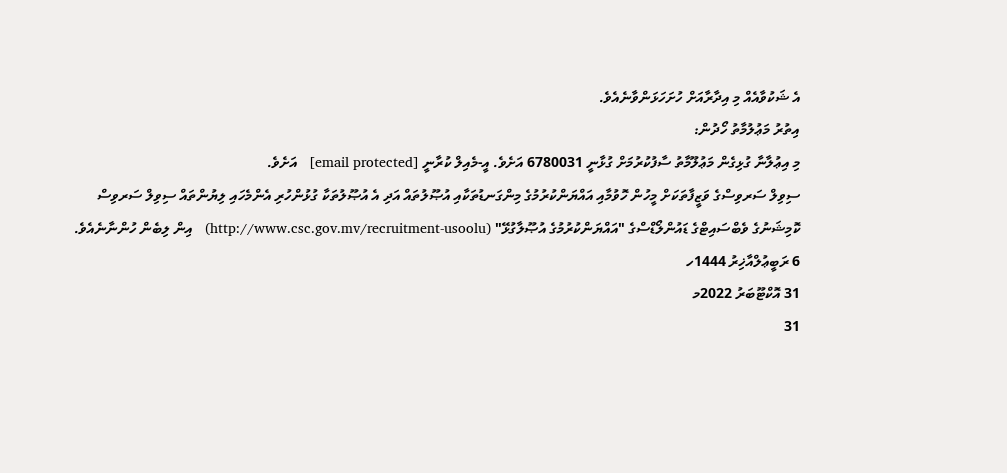އެ ޝަކުވާއެއް މި އިދާރާއަށް ހުށަހަޅަންވާނެއެވެ.
އިތުރު މަޢުލުމާތު ހޯދުން:
މި އިޢުލާނާ ގުޅިގެން މަޢުލޫމާތު ސާފުކުރުމަށް ގުޅާނީ 6780031 އަށެވެ. އީ-މެއިލް ކުރާނީ [email protected]   އަށެވެ.
ސިވިލް ސަރވިސްގެ ވަޒީފާތަކަށް މީހުން ހޮވުމާއި އައްޔަންކުރުމުގެ މިންގަނޑުތަކާއި އުޞޫލުތައް އަދި އެ އުޞޫލުތަކާ ގުޅުންހުރި އެންމެހައި ލިޔުންތައް ސިވިލް ސަރވިސް ކޮމިޝަނުގެ ވެބްސައިޓްގެ ޑައުންލޯޑްސްގެ "އައްޔަންކުރުމުގެ އުޞޫލާގުޅޭ" (http://www.csc.gov.mv/recruitment-usoolu)   އިން ލިބެން ހުންނާނެއެވެ.
6 ރަބީޢުލްއާޚިރު 1444ހ
31 އޮކްޓޫބަރު 2022މ
31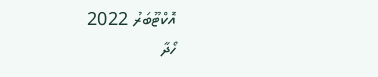އޮކްޓޫބަރު 2022
ހޯދާ